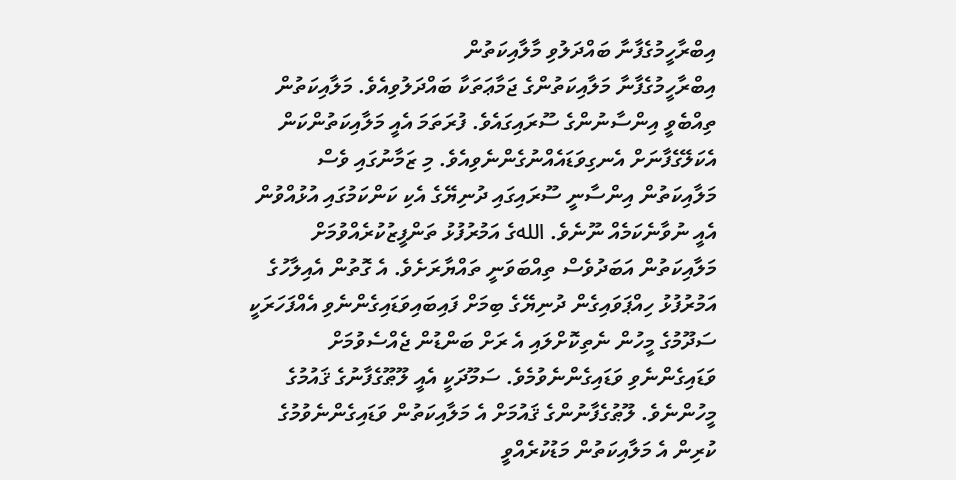އިބްރާހީމުގެފާނާ ބައްދަލުވި މާލާއިކަތުން
އިބްރާހީމުގެފާނާ މަލާއިކަތުންގެ ޖަމާޢަތަކާ ބައްދަލުވިއެވެ. މަލާއިކަތުން ތިއްބެވީ އިންސާނުންގެ ސޫރައިގައެވެ. ފުރަތަމަ އެއީ މަލާއިކަތުންކަން އެކަލޭގެފާނަށް އެނގިވަޑައެއްނުގެންނެވިއެވެ. މި ޒަމާނުގައި ވެސް މަލާއިކަތުން އިންސާނީ ސޫރައިގައި ދުނިޔޭގެ އެކި ކަންކަމުގައި އުޅުއްވުން އެއީ ނުވާނެކަމެއް ނޫނެވެ. اللهގެ އަމުރުފުޅު ތަންފީޒުކުރެއްވުމަށް މަލާއިކަތުން އަބަދުވެސް ތިއްބަވަނީ ތައްޔާރަށެވެ. އެ ގޮތުން އެއިލާހުގެ އަމުރުފުޅު ހިއްޕަވައިގެން ދުނިޔޭގެ ބިމަށް ފައިބައިވަޑައިގެންނެވި އެއްފަހަރަކީ ސަދޫމުގެ މީހުން ނެތިކޮށްލައި އެ ރަށް ބަންޑުން ޖެއްސެވުމަށް ވަޑައިގެންނެވި ވަޑައިގެންނެވުމެވެ. ސަމޫދަކީ އެއީ ލޫޠޫގެފާނުގެ ޤައުމުގެ މީހުންނެވެ. ލޫޠުގެފާނުންގެ ޤައުމަށް އެ މަލާއިކަތުން ވަޑައިގެންނެވުމުގެ ކުރިން އެ މަލާއިކަތުން މަޑުކުރެއްވީ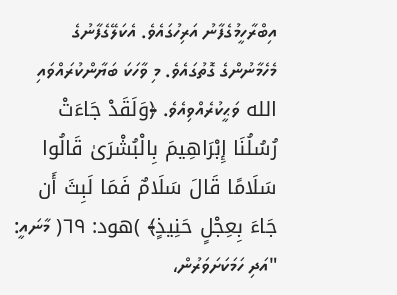އިބްރާހީމުގެފާނު އަރިހުގައެވެ. އެކަލޭގެފާނުގެ މެހެމާނުންގެ ގޮތުގައެވެ. މި ވާހަކަ ބަޔާންކުރައްވައި الله ވަޙީކުރެއްވިއެވެ. ﴿وَلَقَدْ جَاءَتْ رُسُلُنَا إِبْرَاهِيمَ بِالْبُشْرَىٰ قَالُوا سَلَامًا قَالَ سَلَامٌ فَمَا لَبِثَ أَن جَاءَ بِعِجْلٍ حَنِيذٍ﴾ )هود: ٦٩( މާނައީ: "އަދި ހަމަކަށަވަރުން،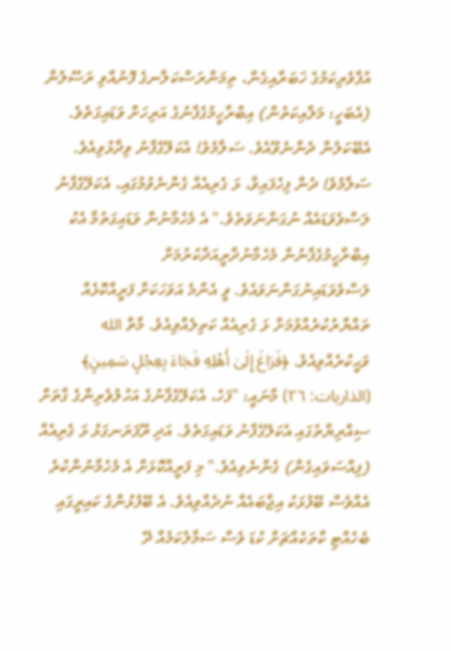އުފާވެރިކަމުގެ ޚަބަރާއިގެން، ތިމަންރަސްކަލާނގެ ފޮނުއްވި ރަސޫލުން (އެބަހީ: މަލާއިކަތުން) އިބްރާހީމުގެފާނުގެ އަރިހަށް ވަޑައިގަތެވެ. އެބޭކަލުން ދެންނެވޫއެވެ. ސަލާމެވެ! އެކަލޭގެފާނު ވިދާޅުވިއެވެ. ސަލާމެވެ! ދެން ފިހެފައިވާ، ޅަ ގެރިއެއް ގެންނެވުމުގައި، އެކަލޭގެފާނު ލަސްވެވަޑައެއް ނުގަންނަވަތެވެ." އެ މެހެމާނުން ވަޑައިގަތުމާ އެކު އިބްރާހީމުގެފާނުން މެހެމާނުދާރީއަދާކުރުމަށް ލަސްވެވަޑައިނުގަންނަވައެވެ. ވީ އެންމެ އަވަހަކަށް ފަރީއްކޮޅެއް ތައްޔާރުކުރެއްވުމަށް ޅަ ގެރިއެއް ކަތިލެއްވިއެވެ. މާތް الله ވަޙީކުރެއްވިއެވެ. ﴿فَرَاغَ إِلَىٰ أَهْلِهِ فَجَاءَ بِعِجْلٍ سَمِينٍ﴾ (الذاريات: ٢٦) މާނައީ: "ފަހެ، އެކަލޭގެފާނުގެ އަހުލުވެރިންގެ ގާތަށް ސިއްރިޔާތުގައި އެކަލޭގެފާނު ވަޑައިގަތެވެ. އަދި ރޫފަރަނގަޅު ޅަ ގެރިއެއް (ފިއްސަވައިގެން) ގެންނެވިއެވެ." މި ފަރީއްކޮޅަށް އެ މެހެމާނުންކުރެ އެއްވެސް ބޭފުޅަކު އިޖާބައެއް ނުދެއްވިއެވެ. އެ ބޭފުޅުންގެ ކައިރީގައި ބެހެއްޓި ކާތަކެއްޗަށް ކުޑަ ވެސް ސަމާލުކަމެއް ދޭ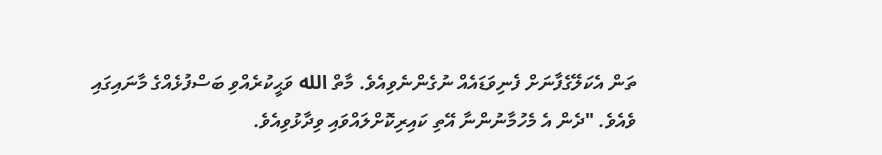ތަން އެކަލޭގެފާނަށް ފެނިވަޑައެއް ނުގެންނެވިއެވެ. މާތް الله ވަޙީކުރެއްވި ބަސްފުޅެއްގެ މާނައިގައި ވެއެވެ. "ދެން އެ މެހުމާނުންނާ އޭތި ކައިރިކޮށްލައްވައި ވިދާޅުވިއެވެ.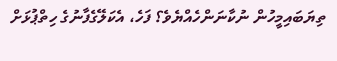ތިޔަބައިމީހުން ނުކާނަންހެއްޔެވެ؟ ފަހެ، އެކަލޭގެފާނުގެ ހިތްޕުޅަށް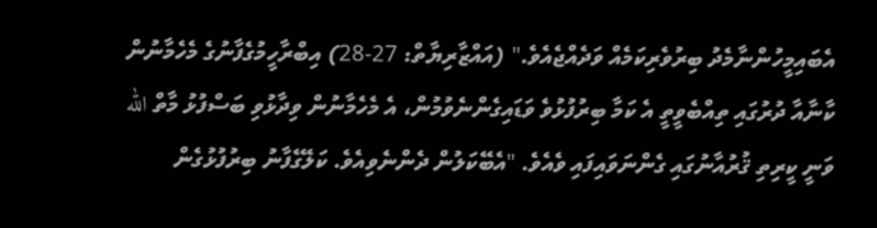އެބައިމީހުންނާމެދު ބިރުވެރިކަމެއް ވަދެއްޖެއެވެ." (އައްޒާރިޔާތް: 27-28) އިބްރާހީމުގެފާނުގެ މެހެމާނުން ކާނާއާ ދުރުގައި ތިއްބެވީތީ އެ ކަމާ ބިރުފުޅުވެ ވަޑައިގެންނެވުމުން، އެ މެހެމާނުން ވިދާޅުވި ބަސްފުޅު މާތް الله ވަނީ ކީރިތި ޤުރުއާނުގައި ގެންނަވައިފައި ވެއެވެ. "އެބޭކަލުން ދެންނެވިއެވެ. ކަލޭގެފާނު ބިރުފުޅުގެން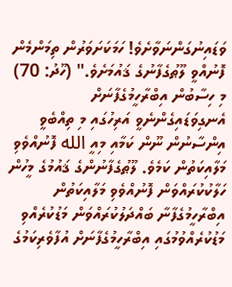ވަޑައިނުގަންނަވާށެވެ! ހަމަކަށަވަރުން ތިމަންމެން ފޮނުއްވީ ލޫޠުގެފާނުގެ ޤައުމަށެވެ." (ހޫދު: 70) މި ހިސާބުން އިބްރާހީމުގެފާނަށް އެނގިވަޑައިގެންނެވީ އަރިހުގައި މި ތިއްބެވީ އިންސާނުން ނޫން ކަމާއި މިއީ الله ފޮނުއްވެވި މަލާއިކަތުން ކަމެވެ. ލޫޠުގެފާނުންގެ ޤައުމުގެ މީހުން ހަލާކުކުރައްވަން ފޮނުއްވެވި މަލާއިކަތުން އިބްރާހީމުގެފާނާ ބައްދަލުކުރައްވަން މަޑުކުރެއްވި މަޑުކުރެއްވުމުގައި އިބްރާހީމުގެފާނަށް އުފާވެރިކަމުގެ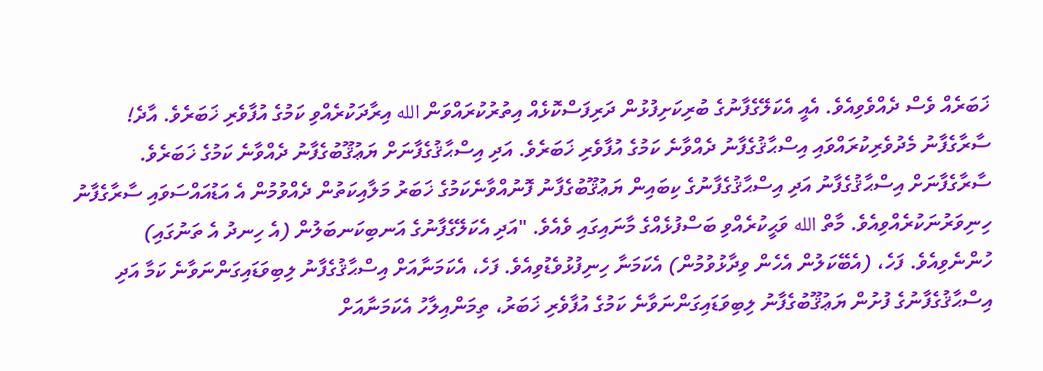ޚަބަރެއް ވެސް ދެއްވެވިއެވެ. އެއީ އެކަލޭގެފާނުގެ ބުރިކަށިފުޅުން ދަރިފަސްކޮޅެއް އިތުރުކުރައްވަން الله އިރާދަކުރެއްވި ކަމުގެ އުފާވެރި ޚަބަރެވެ. އާދެ! ސާރާގެފާނު މެދުވެރިކުރައްވައި އިސްޙާޤުގެފާނު ދެއްވާނެ ކަމުގެ އުފާވެރި ޚަބަރެވެ. އަދި އިސްޙާޤުގެފާނަށް ޔަޢުޤޫބުގެފާނު ދެއްވާނެ ކަމުގެ ޚަބަރެވެ. ސާރާގެފާނަށް އިސްޙާޤުގެފާނު އަދި އިސްޙާޤުގެފާނުގެ ކިބައިން ޔަޢުޤޫބުގެފާނު ފޮނުއްވާނެކަމުގެ ޚަބަރު މަލާއިކަތުން ދެއްވުމުން އެ އަޑުއައްސަވައި ސާރާގެފާނު ހިނިވަރުނަކުރެއްވިއެވެ. މާތް الله ވަޙީކުރެއްވި ބަސްފުޅެއްގެ މާނައިގައި ވެއެވެ. "އަދި އެކަލޭގެފާނުގެ އަނބިކަނބަލުން (އެ ހިނދު އެ ތަނުގައި) ހުންނެވިއެވެ. ފަހެ، (އެބޭކަލުން އެހެން ވިދާޅުވުމުން) އެކަމަނާ ހިނިފުޅުވެޑުވިއެވެ. ފަހެ، އެކަމަނާއަށް އިސްޙާޤުގެފާނު ލިބިވަޑައިގަންނަވާނެ ކަމާ އަދި އިސްޙާޤުގެފާނުގެ ފުށުން ޔަޢުޤޫބުގެފާނު ލިބިވަޑައިގަންނަވާނެ ކަމުގެ އުފާވެރި ޚަބަރު، ތިމަންއިލާހު އެކަމަނާއަށް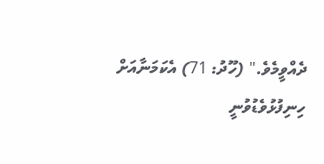ދެއްވީމެވެ." (ހޫދު: 71) އެކަމަނާއަށް ހިނިފުޅުވެޑުވުނީ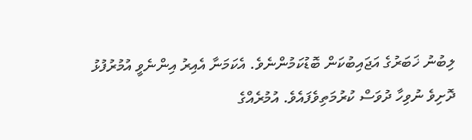ލިބުނު ޚަބަރުގެ އަޖައިބުކަން ބޮޑުކަމުންނެވެ. އެކަމަނާ އެއިރު އިންނެވީ އުމުރުފުޅު ދޮށިވެ ނުވިހާ ދުވަސް ކުރުމަތިވެފައެވެ. އުމުރެއްގެ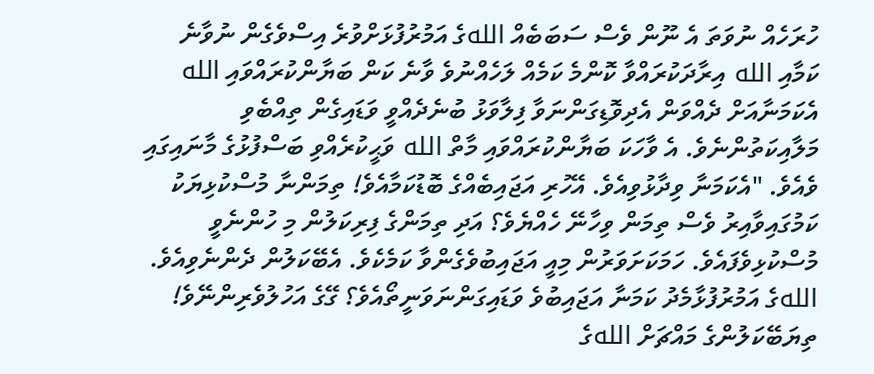ހުރަހެއް ނުވަތަ އެ ނޫން ވެސް ސަބަބެއް اللهގެ އަމުރުފުޅަށްވުރެ އިސްވެގެން ނުވާނެ ކަމާއި الله އިރާދަކުރައްވާ ކޮންމެ ކަމެއް ލަހެއްނުވެ ވާނެ ކަން ބަޔާންކުރައްވައި الله އެކަމަނާއަށް ދެއްވަން އެދިވޮޑިގަންނަވާ ފިލާވަޅު ބުނެދެއްވީ ވަޑައިގެން ތިއްބެވި މަލާއިކަތުންނެވެ. އެ ވާހަކަ ބަޔާންކުރައްވައި މާތް الله ވަޙީކުރެއްވި ބަސްފުޅުގެ މާނައިގައި ވެއެވެ. "އެކަމަނާ ވިދާޅުވިއެވެ. އޭހުރި އަޖައިބެއްގެ ބޮޑުކަމާއެވެ! ތިމަންނާ މުސްކުޅިޔަކު ކަމުގައިވާއިރު ވެސް ތިމަން ވިހާނޭ ހެއްޔެވެ؟ އަދި ތިމަންގެ ފިރިކަލުން މި ހުންނެވީ މުސްކުޅިވެފައެވެ. ހަމަކަށަވަރުން މިއީ އަޖައިބުވެގެންވާ ކަމެކެވެ. އެބޭކަލުން ދެންނެވިއެވެ. اللهގެ އަމުރުފުޅާމެދު ކަމަނާ އަޖައިބުވެ ވަޑައިގަންނަވަނީތޯއެވެ؟ ގޭގެ އަހުލުވެރިންނޭވެ! ތިޔަބޭކަލުންގެ މައްޗަށް اللهގެ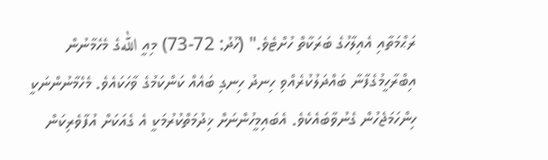ރަޙްމަތާއި އެއިލާހުގެ ބަރަކާތް ހުށްޓެވެ." (ހޫދު: 72-73) މިއީ اللهގެ މެހެމާނުން އިބްރާހީމުގެފާނާ ބައްދަލުކުރެއްވި ހިނދު ހިނގި ބައެއް ކަންކަމުގެ ވާހަކައެވެ. މެހެމާނުންނަކީ ހިންހަމަޖެހުން ގެނުވާބައެކެވެ. އެބައިމީހުންނަށް ޚިދުމަތްކުރުމަކީ އެ ގެއަކަށް އުފާވެރިކަން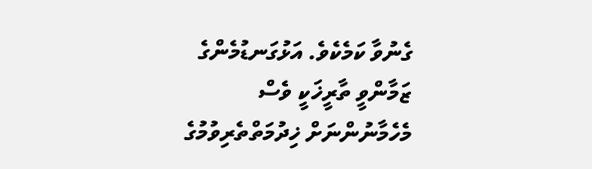ގެނުވާ ކަމެކެވެ. އަޅުގަނޑުމެންގެ ޒަމާންވީ ތާރީޚަކީ ވެސް މެހެމާނުންނަށް ޚިދުމަތްތެރިވުމުގެ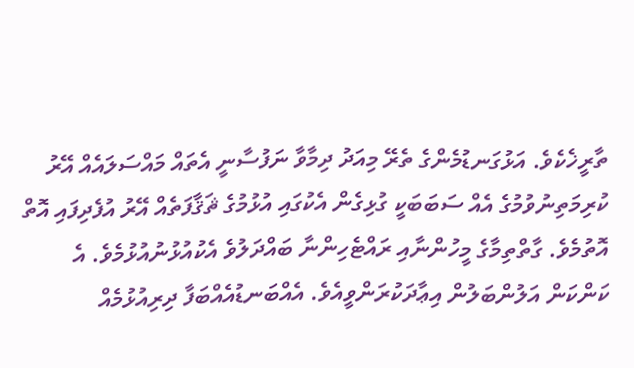ތާރީޚެކެވެ. އަޅުގަނޑުމެންގެ ތެރޭ މިއަދު ދިމާވާ ނަފުސާނީ އެތައް މައްސަލައެއް އޭރު ކުރިމަތިނުވުމުގެ އެއް ސަބަބަކީ ގުޅިގެން އެކުގައި އުޅުމުގެ ޘަޤާފަތެއް އޭރު އުފެދިފައި އޮތް އޮތުމެވެ. ގާތްތިމާގެ މީހުންނާއި ރައްޓެހިންނާ ބައްދަލުވެ އެކުއުޅުނުއުޅުމެވެ. އެ ކަންކަން އަލުންބަލުން އިޢާދަކުރަންވީއެވެ. އެއްބަނޑުއެއްބަފާ ދިރިއުޅުމެއް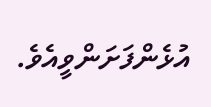އުޅެންފަށަންވީއެވެ.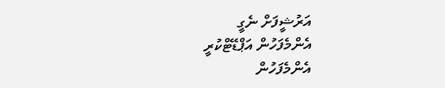އަރުޝީފަށް ނެގީ
އެންމެފަހުން އަޕްޑޭޓްކުރީ
އެންމެފަހުން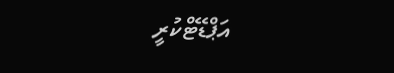އަޕްޑޭޓްކުރީ